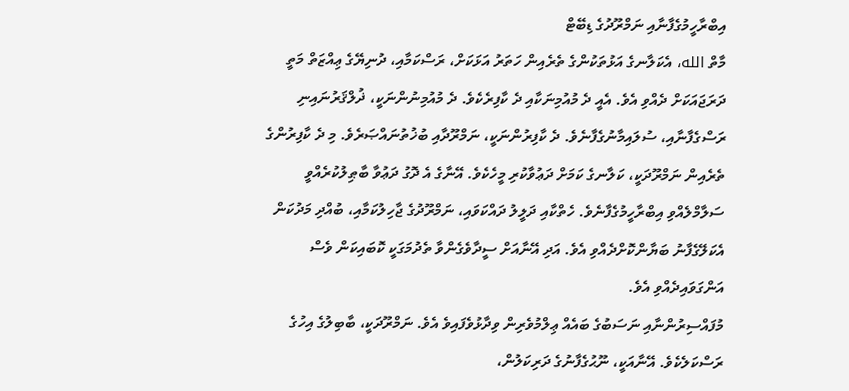އިބްރާހީމުގެފާނާއި ނަމްރޫދުގެ ޑިބޭޓް
މާތް الله، އެކަލާނގެ އަޅުތަކުންގެ ތެރެއިން ހަތަރު އަޅަކަށް، ރަސްކަމާއި، ދުނިޔޭގެ ޢިއްޒަތް މަތީ ދަރަޖައަކަށް ދެއްވި އެވެ. އެއީ ދެ މުއުމިނަކާއި ދެ ކާފިރެކެވެ. ދެ މުއުމިނުންނަކީ، ޛުލްޤަރުނައިނި ރަސްގެފާނާއި، ސުލައިމާނުގެފާނެވެ. ދެ ކާފިރުންނަކީ، ނަމްރޫދާއި ބުޚުތުނައްޞަރެވެ. މި ދެ ކާފިރުންގެ ތެރެއިން ނަމްރޫދަކީ، ކަލާނގެ ކަމަށް ދަޢުވާކުރި މީހެކެވެ. އޭނާގެ އެ ދޮގު ދަޢުވާ ބާޠިލުކުރެއްވީ ސަލާމްލެއްވި އިބްރާހީމުގެފާނެވެ. ހެތްކާއި ދަލީލު ދައްކަވައި، ނަމްރޫދުގެ ޖާހިލުކަމާއި، ބުއްދި މަދުކަން އެކަލޭގެފާނު ބަޔާންކޮށްދެއްވި އެވެ. އަދި އޭނާއަށް ސީދާވެގެންވާ ތެދުމަގަކީ ކޮބައިކަން ވެސް އަންގަވައިދެއްވި އެވެ.
މުފައްސިރުންނާއި ނަސަބުގެ ބައެއް ޢިލްމުވެރިން ވިދާޅުވެފައިވެ އެވެ. ނަމްރޫދަކީ، ބާބިލުގެ އިހުގެ ރަސްކަލެކެވެ. އޭނާއަކީ، ނޫޙުގެފާނުގެ ދަރިކަލުން،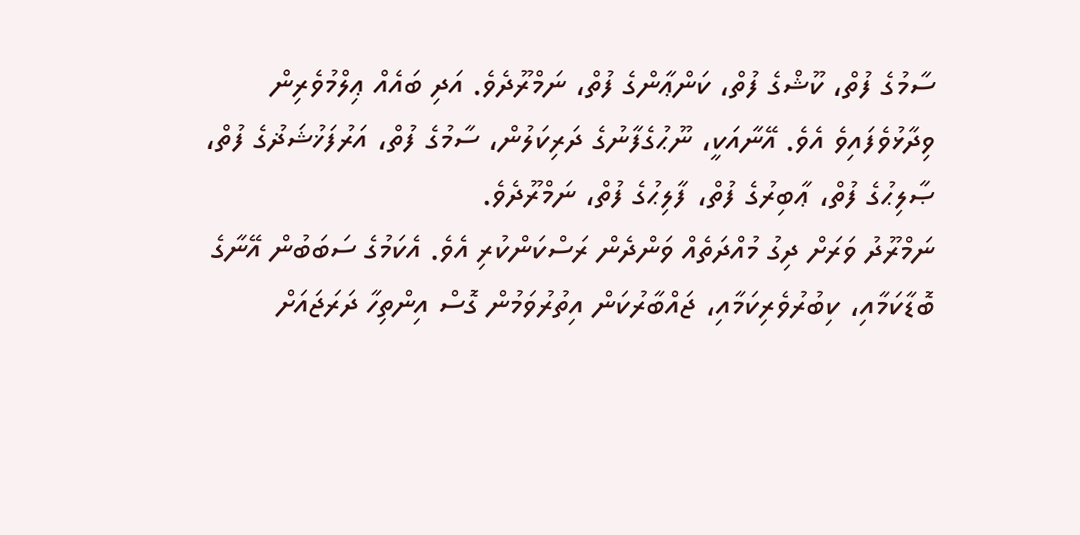ސާމުގެ ފުތް، ކޫޝްގެ ފުތް، ކަންޢާންގެ ފުތް، ނަމްރޫދެވެ. އަދި ބައެއް ޢިލްމުވެރިން ވިދާޅުވެފައިވެ އެވެ. އޭނާއަކީ، ނޫޙުގެފާނުގެ ދަރިކަލުން، ސާމުގެ ފުތް، އަރުފަޚުޝަޛުގެ ފުތް، ޞާލިޙުގެ ފުތް، ޢާބިރުގެ ފުތް، ފާލިޙުގެ ފުތް، ނަމްރޫދެވެ.
ނަމްރޫދު ވަރަށް ދިގު މުއްދަތެއް ވަންދެން ރަސްކަންކުރި އެވެ. އެކަމުގެ ސަބަބުން އޭނާގެ ބޮޑާކަމާއި، ކިބުރުވެރިކަމާއި، ޖައްބާރުކަން އިތުރުވަމުން ގޮސް އިންތިހާ ދަރަޖައަށް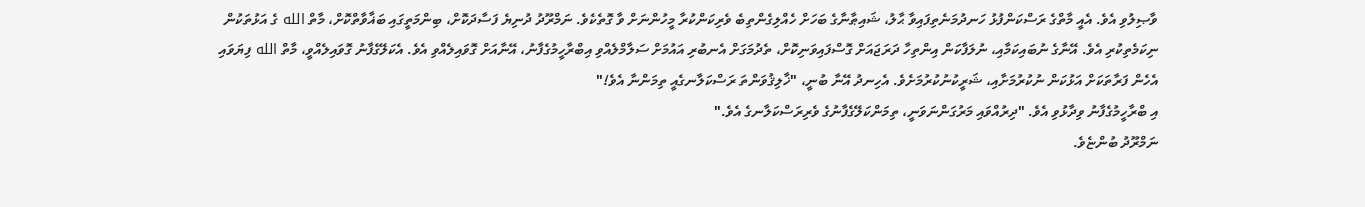ވާޞިލުވި އެވެ. އެއީ މާތްގެ ރަސްކަންފުޅު ހަނދުމަނެތިފައިވާ ޙާލު، ޝައިޠާނާގެ ބަހަށް ހެއްލިގެންތިބެ ވެރިކަންކުރާ މީހުންނަށް ވާ ގޮތެކެވެ. ނަމްރޫދު ދުނިޔެ ފަސާދަކޮށް، ބިންމަތީގައި ބަޣާވާތްކޮށް، މާތް الله ގެ އަޅުތަކުން ނިކަމެތިކުރި އެވެ. އޭނާގެ ނުބައިކަމާއި، ނުލަފާކަން އިންތިހާ ދަރަޖައަށް ގޮސްފައިވަނިކޮށް، ތެދުމަގަށް އެނބުރި އައުމަށް ސަލާމްލެއްވި އިބްރާހީމުގެފާނު، އޭނާއަށް ގޮވައިލެއްވި އެވެ. އެކަލޭގެފާނު ގޮވައިލެއްވީ، މާތް الله ފިޔަވައި އެހެން ފަރާތަކަށް އަޅުކަން ނުކުރުމަށާއި، ޝަރީކުނުކުރުމަށެވެ. އެހިނދު އޭނާ ބުނީ، "ޚާލިޤުވަންތަ ރަސްކަލާނގެއީ ތިމަންނާ އެވެ!"
އި ބްރާހީމުގެފާނު ވިދާޅުވި އެވެ. "ދިރުއްވައި މަރުގަންނަވަނީ، ތިމަންކަލޭގެފާނުގެ ވެރިރަސްކަލާނގެ އެވެ."
ނަމްރޫދު ބުންޏެވެ.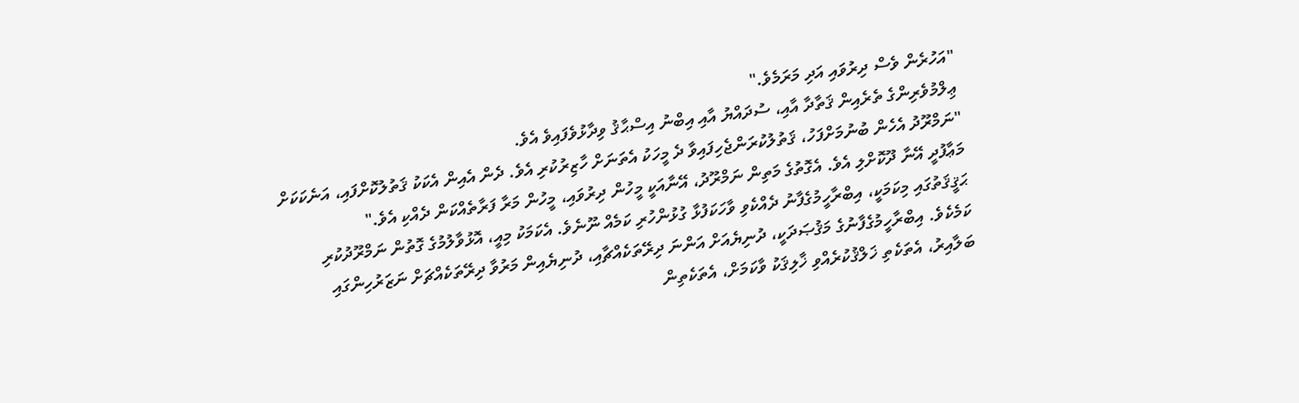"އަހުރެން ވެސް ދިރުވައި އަދި މަރަމެވެ."
ޢިލްމުވެރިންގެ ތެރެއިން ޤަތާދާ އާއި، ސުދައްޔު އާއި އިބްނު އިސްޙާޤު ވިދާޅުވެފައިވެ އެވެ.
"ނަމްރޫދު އެހެން ބުނުމަށްފަހު، ޤަތުލުކުރަންޖެހިފައިވާ ދެ މީހަކު އެތަނަށް ހާޒިރުކުރި އެވެ. ދެން އެއިން އެކަކު ޤަތުލުކޮށްފައި، އަނެކަކަށް މަޢާފުދީ އޭނާ ދޫކޮށްލި އެވެ. އެގޮތުގެ މަތިން ނަމްރޫދު، އޭނާއަކީ މީހުން ދިރުވައި، މީހުން މަރާ ފަރާތެއްކަން ދެއްކި އެވެ."
ޙަޤީޤަތުގައި މިކަމަކީ، އިބްރާހީމުގެފާނު ދެއްކެވި ވާހަކަފުޅާ ގުޅުންހުރި ކަމެއް ނޫނެވެ. އެކަމަކު މިއީ، އޮޅުވާލުމުގެ ގޮތުން ނަމްރޫދުކުރި ކަމެކެވެ. އިބްރާހީމުގެފާނުގެ މަޤުޞަދަކީ، ދުނިޔެއަށް އަންނަ ދިރޭތަކެއްޗާއި، ދުނިޔެއިން މަރުވާ ދިރޭތަކެއްޗަށް ނަޒަރުހިންގައި ބަލާއިރު، އެތަކެތި ޚަލްޤުކުރެއްވި ޚާލިޤަކު ވާކަމަށް، އެތަކެތިން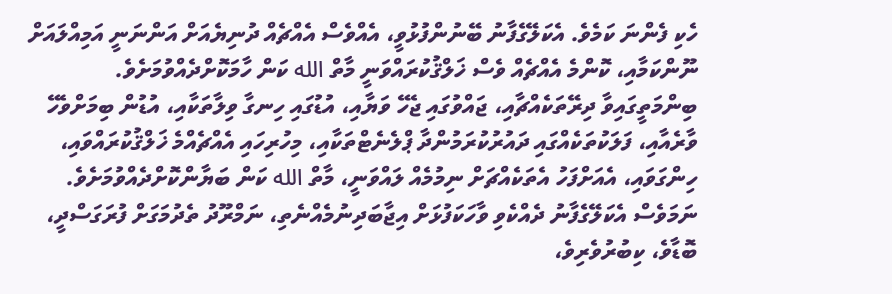ހެކި ފެންނަ ކަމެވެ. އެކަލޭގެފާނު ބޭނުންފުޅުވީ، އެއްވެސް އެއްޗެއް ދުނިޔެއަށް އަންނަނީ އަމިއްލައަށް ނޫންކަމާއި، ކޮންމެ އެއްޗެއް ވެސް ޚަލްޤުކުރައްވަނީ މާތް الله ކަން ހާމަކޮށްދެއްވުމަށެވެ. ބިންމަތީގައިވާ ދިރޭތަކެއްޗާއި، ޖައްވުގައި ޖެހޭ ވަޔާއި، އުޑުގައި ހިނގާ ވިލާތަކާއި، އުޑުން ބިމަށްވެހޭ ވާރެއާއި، ފަލަކުތަކެއްގައި ދައުރުކުރަމުންދާ ޕްލެނެޓްތަކާއި، މިހުރިހައި އެއްޗެއްމެ ޚަލްޤުކުރައްވައި، ހިންގަވައި، އެއަށްފަހު އެތަކެއްޗަށް ނިމުމެއް ލައްވަނީ، މާތް الله ކަން ބަޔާންކޮށްދެއްވުމަށެވެ. ނަމަވެސް އެކަލޭގެފާނު ދެއްކެވި ވާހަކަފުޅަށް އިޖާބަދިނުމެއްނެތި، ނަމްރޫދު ތެދުމަގަށް ފުރަގަސްދީ، ބޮޑާވެ، ކިބުރުވެރިވެ،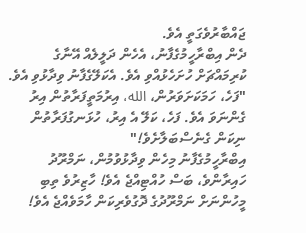ޖައްބާރުވެގަތީ އެވެ.
ދެން އިބްރާހީމުގެފާނު، އެހެން ދަލީލެއް އޭނާގެ ކުރިމައްޗަށް ހުށަހެޅުއްވި އެވެ. އެކަލޭގެފާނު ވިދާޅުވި އެވެ. "ފަހެ، ހަމަކަށަވަރުން، الله، އިރުމަތީފަރާތުން އިރު ގެންނަވަ އެވެ. ފަހެ، ކަލޭ އެ އިރު، ހުޅަނގުފަރާތުން ނިކަން ގެނެސްބަލާށެވެ!"
އިބްރާހީމުގެފާނު މިހެން ވިދާޅުވުމުން، ނަމްރޫދު ހައިރާންވެ، ބަސް ހުއްޓިއްޖެ އެވެ! ހާޒިރުވެ ތިބި މީހުންނަށް ނަމްރޫދުގެ ދޮގުވެރިކަން ހާމަވެއްޖެ އެވެ!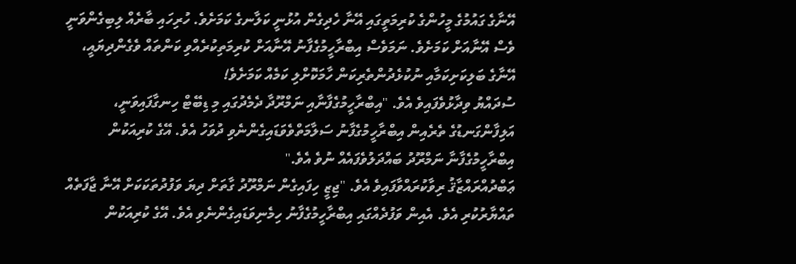އޭނާގެ ގައުމުގެ މީހުންގެ ކުރިމަތީގައި އޭނާ ހެދިގެން އުޅުނީ ކަލާނގެ ކަމަށެވެ. ހުރިހައި ބާރެއް ލިބިގެންވަނީ ވެސް އޭނާއަށް ކަމަށެވެ. ނަމަވެސް އިބްރާހީމުގެފާނު އޭނާއަށް ކުރިމަތިކުރެއްވި ކަންތައް ވެގެންދިޔައީ، އޭނާގެ ބަލިކަށިކަމާއި ނުކުޅެދުންތެރިކަން ހާމަކޮށްލި ކަމެއް ކަމަށެވެ!
ސުދައްޔު ވިދާޅުވެފައިވެ އެވެ. "އިބްރާހީމުގެފާނާއި ނަމްރޫދާ ދެމެދުގައި މި ޑިބޭޓް ހިނގާފައިވަނީ، އަލިފާންގަނޑުގެ ތެރެއިން އިބްރާހީމުގެފާނު ސަލާމަތްވެވަޑައިގެންނެވި ދުވަހު އެވެ. އޭގެ ކުރިއަކުން އިބްރާހީމުގެފާނާ ނަމްރޫދު ބައްދަލުވެފައެއް ނުވެ އެވެ."
ޢަބްދުއްރައްޒާޤު ރިވާކުރައްވާފައިވެ އެވެ. "ޖިޒީ ހިފައިގެން ނަމްރޫދު ގާތަށް ދިޔަ ވަފުދުތަކަކަށް އޭނާ ޖާފަތެއް ތައްޔާރުކުރި އެވެ. އެއިން ވަފުދެއްގައި އިބްރާހީމުގެފާނު ހިމެނިވަޑައިގެންނެވި އެވެ. އޭގެ ކުރިއަކުން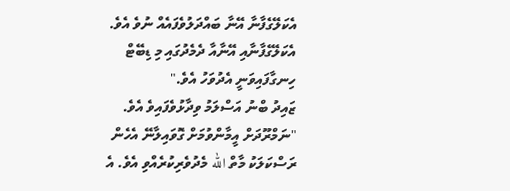އެކަލޭގެފާނާ އޭނާ ބައްދަލުވެފައެއް ނުވެ އެވެ. އެކަލޭގެފާނާއި އޭނާއާ ދެމެދުގައި މި ޑިބޭޓް ހިނގާފައިވަނީ އެދުވަހު އެވެ."
ޒައިދު ބްނު އަސްލަމު ވިދާޅުވެފައިވެ އެވެ.
"ނަމްރޫދަށް އީމާންވުމަށް ގޮވައިލާނޭ އެހެން ރަސްކަލަކު މާތް الله މެދުވެރިކުރެއްވި އެވެ. އެ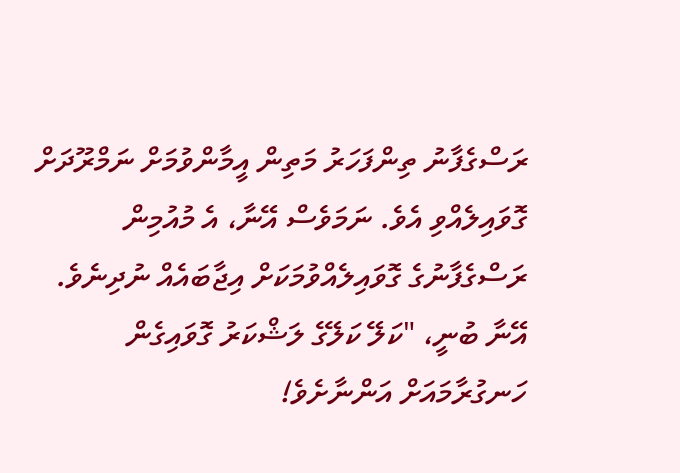ރަސްގެފާނު ތިންފަހަރު މަތިން އީމާންވުމަށް ނަމްރޫދަށް ގޮވައިލެއްވި އެވެ. ނަމަވެސް އޭނާ، އެ މުއުމިން ރަސްގެފާނުގެ ގޮވައިލެއްވުމަކަށް އިޖާބައެއް ނުދިނެވެ. އޭނާ ބުނީ، "ކަލޭ ކަލޭގެ ލަޝްކަރު ގޮވައިގެން ހަނގުރާމައަށް އަންނާށެވެ!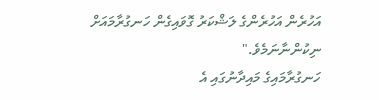އަހުރެން އަހުރެންގެ ލަޝްކަރު ގޮވައިގެން ހަނގުރާމައަށް ނިކުންނާނަމެވެ."
ހަނގުރާމައިގެ މައިދާނުގައި އެ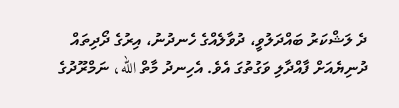ދެ ލަޝްކަރު ބައްދަލުވީ، ދުވާލެއްގެ ހެނދުނު، އިރުގެ ދޯދިތައް ދުނިޔެއަށް ފާއްދާލި ވަގުތުގަ އެވެ. އެހިނދު މާތް الله، ނަމްރޫދުގެ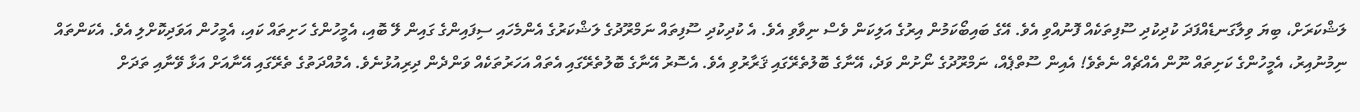ލަޝްކަރަށް، ބިޔަ ވިލާގަނޑެއްފަދަ ކުދިކުދި ސޫފިތަކެއް ފޮނުއްވި އެވެ. އޭގެ ބައިބޯކަމުން އިރުގެ އަލިކަން ވެސް ނިވާވި އެވެ. އެ ކުދިކުދި ސޫފިތައް ނަމްރޫދުގެ ލަޝްކަރުގެ އެންމެހައި ސިފައިންގެ ގައިން ލޭ ބޮއި، އެމީހުންގެ ހަށިތައް ކައި، އެމީހުން އަވަދިކޮށްލި އެވެ. އެކަންތައް ނިމުނުއިރު، އެމީހުންގެ ކަށިތައް ނޫން އެއްޗެއް ނެތެވެ! އެއިން ސޫތްޕެއް، ނަމްރޫދުގެ ނޯށުން ވަދެ، އޭނާގެ ބޮލުތެރޭގައި ޤަރާރުވި އެވެ. އެސޮރު އޭނާގެ ބޮލުތެރޭގައި އެތައް އަހަރުތަކެއް ވަންދެން ދިރިއުޅުނެވެ. އެމުއްދަތުގެ ތެރޭގައި އޭނާއަށް އަޅާ ވޭނާއި ތަދަށް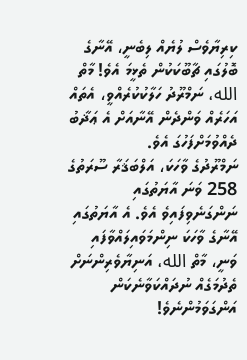ކިރިޔާވެސް ލުޔެއް ލިބެނީ، އޭނާގެ ބޮލުގައި ޗާބޫކަކުން ތެޅީމަ އެވެ! މާތް الله، ނަމްރޫދު ހަލާކުކުރެއްވީ، އެތައް އަހަރެއް ވަންދެން އޭނާއަށް އެ ޢަޛާބު ދެއްވުމަށްފަހުގަ އެވެ.
ނަމްރޫދުގެ ވާހަކަ، އަލްބަޤަރާ ސޫރަތުގެ 258 ވަނަ އާޔަތުގައި ނަންގަނެވިފައިވެ އެވެ. އެ އާޔަތުގައި އޭނާގެ ވާހަކަ ނިންމަވައިލައްވާފައި ވަނީ، މާތް الله، އަނިޔާވެރިންނަށް ތެދުމަގެއް ނުދައްކަވާނެކަން އަންގަވަމުންނެވެ!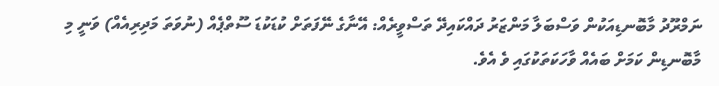ނަމްރޫދު މާބޮނޑިއަކުން ވަސްބަލާ މަންޒަރު ދައްކައިދޭ ތަސްވީރެއް: އޭނާގެ ނޭފަތަށް ކުޑަކުޑަ ސޫތްޕެއް (ނުވަތަ މަދިރިއެއް) ވަނީ މި މާބޮނޑިން ކަމަށް ބައެއް ވާހަކަތަކުގައި ވެ އެވެ.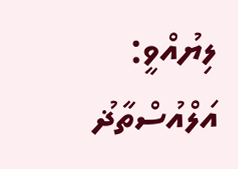ލިޔުއްވީ: އަލްއުސްތާޛު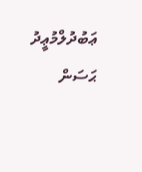ޢަބުދުލްމުޢީދު ޙަސަން